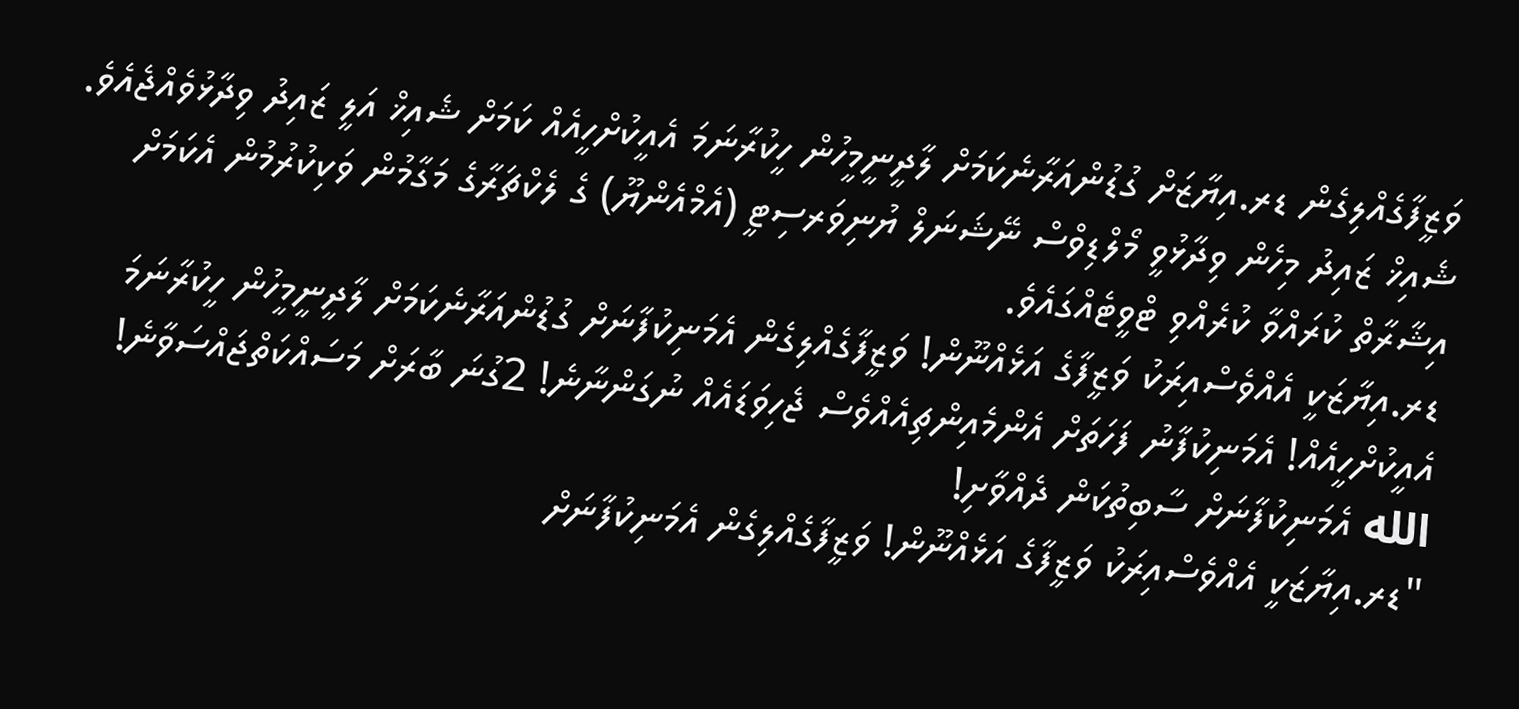ވަޒީފާގެއްލިގެން ޑރ.އިޔާޒަށް ގުޑުންއަރާނެކަމަށް ލާދީނީމީހުން ހީކުރާނަމަ އެއީކުށްހީއެއް ކަމަށް ޝެއިޚް އަލީ ޒައިދު ވިދާޅުވެއްޖެއެވެ.
ޝެއިޚް ޒައިދު މިހެން ވިދާޅުވީ މޯލްޑިވްސް ނޭޝަނަލް ޔުނިވަރސިޓީ (އެމްއެންޔޫ) ގެ ލެކްޗަރާގެ މަގާމުން ވަކިކުރުމުން އެކަމަށް އިޝާރާތް ކުރައްވާ ކުރެއްވި ޓްވީޓެއްގައެވެ.
ޑރ.އިޔާޒަކީ އެއްވެސްއިރަކު ވަޒީފާގެ އަޅެއްނޫން! ވަޒީފާގެއްލިގެން އެމަނިކުފާނަށް ގުޑުންއަރާނެކަމަށް ލާދީނީމީހުން ހީކުރާނަމަ އެއީކުށްހީއެއް! އެމަނިކުފާނު ފަހަތަށް އެންމެއިންޗިއެއްވެސް ޖެހިވަޑައެއް ނުގަންނާނެ! 2ގުނަ ބާރަށް މަސައްކަތްޖައްސަވާނެ! الله އެމަނިކުފާނަށް ސާބިތުކަން ދެއްވާށި!
"ޑރ.އިޔާޒަކީ އެއްވެސްއިރަކު ވަޒީފާގެ އަޅެއްނޫން! ވަޒީފާގެއްލިގެން އެމަނިކުފާނަށް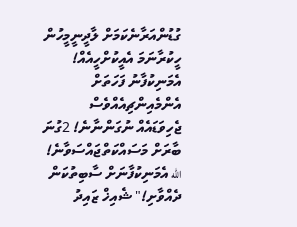ގުޑުންއަރާނެކަމަށް ލާދީނީމީހުން ހީކުރާނަމަ އެއީކުށްހީއެއް! އެމަނިކުފާނު ފަހަތަށް އެންމެއިންޗިއެއްވެސް ޖެހިވަޑައެއް ނުގަންނާނެ! 2ގުނަ ބާރަށް މަސައްކަތްޖައްސަވާނެ! الله އެމަނިކުފާނަށް ސާބިތުކަން ދެއްވާށި!" ޝެއިޚް ޒައިދު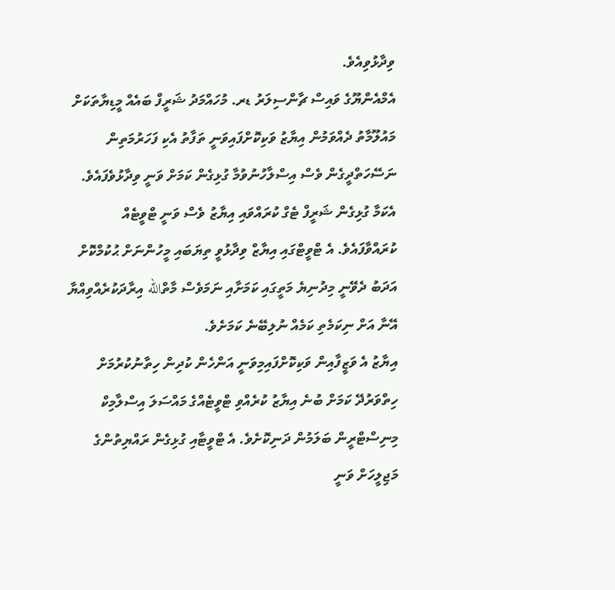ވިދާޅުވިއެވެ.
އެމްއެންޔޫގެ ވައިސް ޗާންސިލަރު ޑރ. މުހައްމަދު ޝަރީފް ބައެއް މީޑިޔާތަކަށް މައުލޫމާތު ދެއްވަމުން އިޔާޒު ވަކިކޮށްފައިވަނީ ތަފާތު އެކި ފަހަރުމަތިން ނަސޭހަތްދީގެން ވެސް އިސްލާހުނުވުމާ ގުޅިގެން ކަމަށް ވަނީ ވިދާޅުވެފައެވެ. އެކަމާ ގުޅިގެން ޝަރީފް ޓެގް ކުރައްވައި އިޔާޒު ވެސް ވަނީ ޓްވީޓެއް ކުރައްވާފައެވެ. އެ ޓްވީޓްގައި އިޔާޒް ވިދާޅުވީ ތިޔަބައި މީހުންނަށް ޙުކުމްކޮށް އަދަބު ދެވޭނީ މިދުނިޔެ މަތީގައި ކަމަށާއި ނަމަވެސް މާތްالله އިރާދަކުރެއްވިއްޔާ އޭނާ އަށް ނިކަމެތި ކަމެއް ނުލިބޭނެ ކަމަށެވެ.
އިޔާޒު އެ ވަޒީފާއިން ވަކިކޮށްފައިމިވަނީ އަންހެން ކުދިން ހިތާނުކުރުމަށް ހިތްވަރުދޭ ކަމަށް ބުނެ އިޔާޒު ކުރެއްވި ޓްވީޓެއްގެ މައްސަލަ އިސްލާމިކް މިނިސްޓްރީން ބަލަމުން ދަނިކޮށެވެ. އެ ޓްވީޓާއި ގުޅިގެން ރައްޔިތުންގެ މަޖިލީހަށް ވަނީ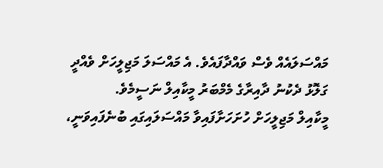މައްސަލައެއް ވެސް ވައްދާފައެވެ. އެ މައްސަލަ މަޖިލީހަށް ވެއްދީ ގަލޮޅު ދެކުނު ދާއިރާގެ މެމްބަރު މީކާއިލް ނަސީމެވެ.
މީކާއިލް މަޖިލީހަށް ހުށަހަށާފައިވާ މައްސަލައިގައި ބުނެފައިވަނީ،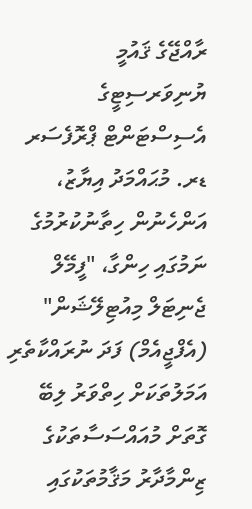ރާއްޖޭގެ ޤައުމީ ޔުނިވަރސިޓީގެ އެސިސްޓަންޓް ޕްރޮފެސަރ ޑރ. މުޙައްމަދު އިޔާޒު، އަންހެނުން ހިތާނުކުރުމުގެ ނަމުގައި ހިންގާ، "ފީމޭލް ޖެނިޓަލް މިއުޓިލޭޝަން" (އެފްޖީއެމް) ފަދަ ނުރައްކާތެރި އަމަލުތަކަށް ހިތްވަރު ލިބޭ ގޮތަށް މުއައްސަސާތަކުގެ ޒިންމާދާރު މަޤާމުތަކުގައި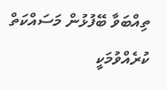ތިއްބަވާ ބޭފުޅުން މަސައްކަތް ކުރެއްވުމަކީ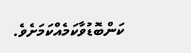ކަންބޮޑުވާކަމެއްކަމަށެވެ.